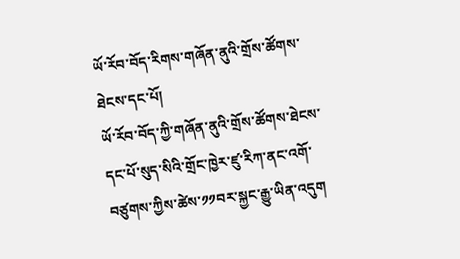ཡོ་རོབ་བོད་རིགས་གཞོན་ནུའི་གྲོས་ཚོགས་ཐེངས་དང་པོ།
ཡོ་རོབ་བོད་ཀྱི་གཞོན་ནུའི་གྲོས་ཚོགས་ཐེངས་དང་པོ་སུད་སིའི་གྲོང་ཁྱེར་ཛུ་རིཀ་ནང་འགོ་བཙུགས་ཀྱིས་ཚེས་༡༡བར་སྐྱང་རྒྱུ་ཡིན་འདུག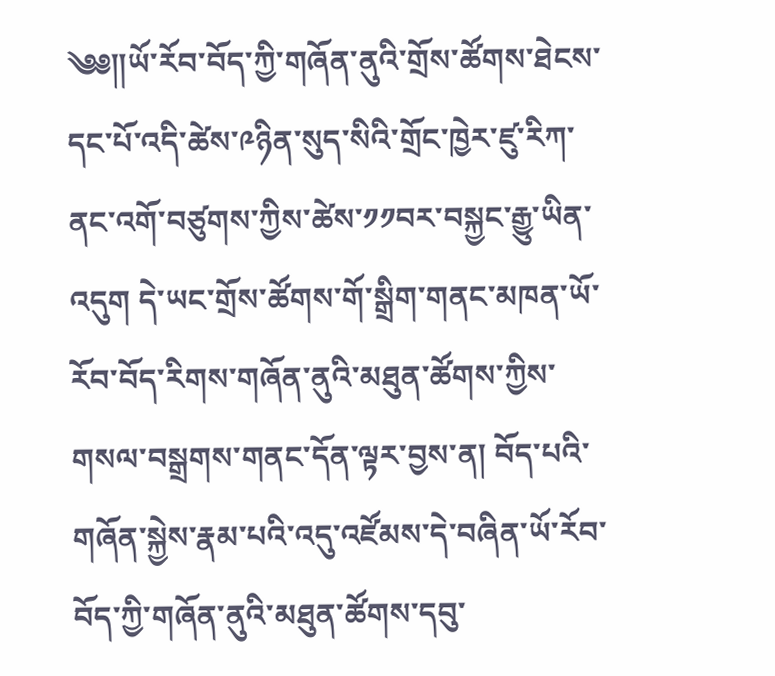༄༅༎ཡོ་རོབ་བོད་ཀྱི་གཞོན་ནུའི་གྲོས་ཚོགས་ཐེངས་དང་པོ་འདི་ཚེས་༩ཉིན་སུད་སིའི་གྲོང་ཁྱེར་ཛུ་རིཀ་ནང་འགོ་བཙུགས་ཀྱིས་ཚེས་༡༡བར་བསྐྱང་རྒྱུ་ཡིན་འདུག དེ་ཡང་གྲོས་ཚོགས་གོ་སྒྲིག་གནང་མཁན་ཡོ་རོབ་བོད་རིགས་གཞོན་ནུའི་མཐུན་ཚོགས་ཀྱིས་གསལ་བསྒྲགས་གནང་དོན་ལྟར་བྱས་ན། བོད་པའི་གཞོན་སྐྱེས་རྣམ་པའི་འདུ་འཛོམས་དེ་བཞིན་ཡོ་རོབ་བོད་ཀྱི་གཞོན་ནུའི་མཐུན་ཚོགས་དབུ་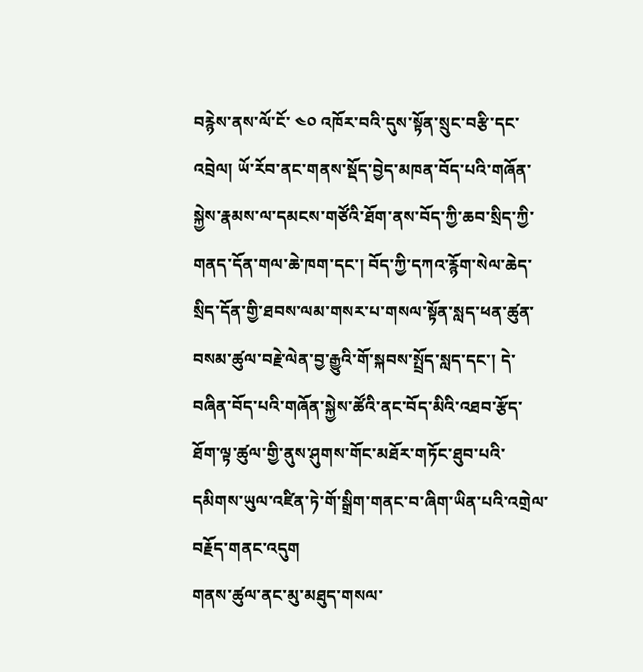བརྙེས་ནས་ལོ་ངོ་ ༤༠ འཁོར་བའི་དུས་སྟོན་སྲུང་བརྩི་དང་འབྲེལ། ཡོ་རོབ་ནང་གནས་སྡོད་བྱེད་མཁན་བོད་པའི་གཞོན་སྐྱེས་རྣམས་ལ་དམངས་གཙོའི་ཐོག་ནས་བོད་ཀྱི་ཆབ་སྲིད་ཀྱི་གནད་དོན་གལ་ཆེ་ཁག་དང་། བོད་ཀྱི་དཀའ་རྙོག་སེལ་ཆེད་སྲིད་དོན་གྱི་ཐབས་ལམ་གསར་པ་གསལ་སྟོན་སླད་ཕན་ཚུན་བསམ་ཚུལ་བརྗེ་ལེན་བྱ་རྒྱུའི་གོ་སྐབས་སྤྲོད་སླད་དང་། དེ་བཞིན་བོད་པའི་གཞོན་སྐྱེས་ཚོའི་ནང་བོད་མིའི་འཐབ་རྩོད་ཐོག་ལྟ་ཚུལ་གྱི་ནུས་ཤུགས་གོང་མཐོར་གཏོང་ཐུབ་པའི་དམིགས་ཡུལ་འཛིན་ཏེ་གོ་སྒྲིག་གནང་བ་ཞིག་ཡིན་པའི་འགྲེལ་བརྗོད་གནང་འདུག
གནས་ཚུལ་ནང་མུ་མཐུད་གསལ་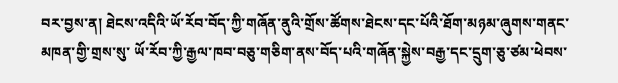བར་བྱས་ན། ཐེངས་འདིའི་ཡོ་རོབ་བོད་ཀྱི་གཞོན་ནུའི་གྲོས་ཚོགས་ཐེངས་དང་པོའི་ཐོག་མཉམ་ཞུགས་གནང་མཁན་གྱི་གྲས་སུ་ ཡོ་རོབ་ཀྱི་རྒྱལ་ཁབ་བཅུ་གཅིག་ནས་བོད་པའི་གཞོན་སྐྱེས་བརྒྱ་དང་དྲུག་ཅུ་ཙམ་ཕེབས་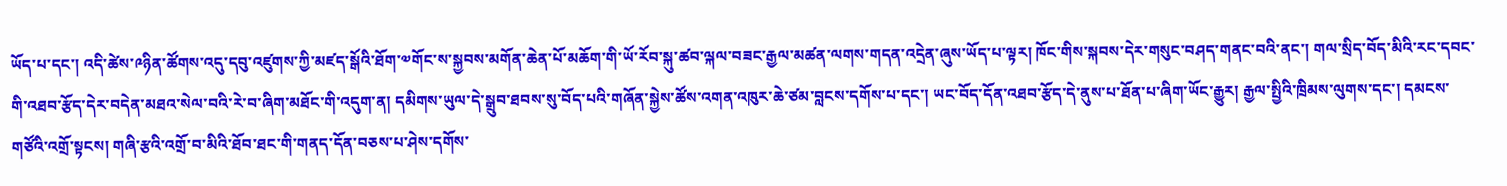ཡོད་པ་དང་། འདི་ཚེས་༩ཉིན་ཚོགས་འདུ་དབུ་འཛུགས་ཀྱི་མཛད་སྒོའི་ཐོག་༧གོང་ས་སྐྱབས་མགོན་ཆེན་པོ་མཆོག་གི་ཡོ་རོབ་སྐུ་ཚབ་ལྐལ་བཟང་རྒྱལ་མཚན་ལགས་གདན་འདྲེན་ཞུས་ཡོད་པ་ལྟར། ཁོང་གིས་སྐབས་དེར་གསུང་བཤད་གནང་བའི་ནང་། གལ་སྲིད་བོད་མིའི་རང་དབང་གི་འཐབ་རྩོད་དེར་བདེན་མཐའ་སེལ་བའི་རེ་བ་ཞིག་མཐོང་གི་འདུག་ན། དམིགས་ཡུལ་དེ་སྒྲུབ་ཐབས་སུ་བོད་པའི་གཞོན་སྐྱེས་ཚོས་འགན་འཁུར་ཆེ་ཙམ་བླངས་དགོས་པ་དང་། ཡང་བོད་དོན་འཐབ་རྩོད་དེ་ནུས་པ་ཐོན་པ་ཞིག་ཡོང་རྒྱུར། རྒྱལ་སྤྱིའི་ཁྲིམས་ལུགས་དང་། དམངས་གཙོའི་འགྲོ་སྟངས། གཞི་རྩའི་འགྲོ་བ་མིའི་ཐོབ་ཐང་གི་གནད་དོན་བཅས་པ་ཤེས་དགོས་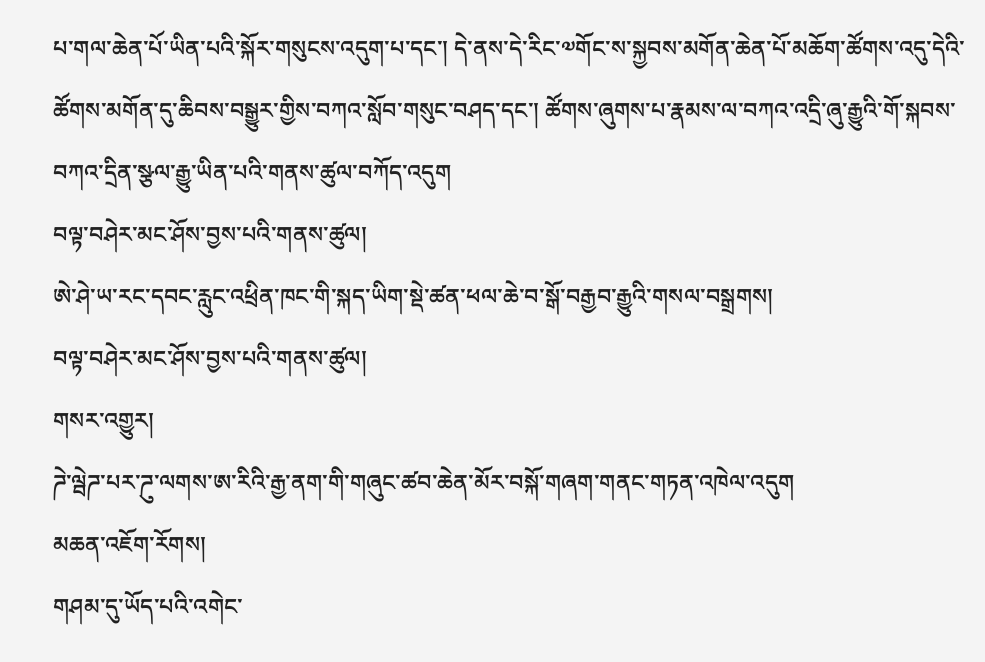པ་གལ་ཆེན་པོ་ཡིན་པའི་སྐོར་གསུངས་འདུག་པ་དང་། དེ་ནས་དེ་རིང་༧གོང་ས་སྐྱབས་མགོན་ཆེན་པོ་མཆོག་ཚོགས་འདུ་དེའི་ཚོགས་མགོན་དུ་ཆིབས་བསྒྱུར་གྱིས་བཀའ་སློབ་གསུང་བཤད་དང་། ཚོགས་ཞུགས་པ་རྣམས་ལ་བཀའ་འདྲི་ཞུ་རྒྱུའི་གོ་སྐབས་བཀའ་དྲིན་སྩལ་རྒྱུ་ཡིན་པའི་གནས་ཚུལ་བཀོད་འདུག
བལྟ་བཤེར་མང་ཤོས་བྱས་པའི་གནས་ཚུལ།
ཨེ་ཤེ་ཡ་རང་དབང་རླུང་འཕྲིན་ཁང་གི་སྐད་ཡིག་སྡེ་ཚན་ཕལ་ཆེ་བ་སྒོ་བརྒྱབ་རྒྱུའི་གསལ་བསྒྲགས།
བལྟ་བཤེར་མང་ཤོས་བྱས་པའི་གནས་ཚུལ།
གསར་འགྱུར།
ཌེ་ལྦེཌ་པར་ཌུ་ལགས་ཨ་རིའི་རྒྱ་ནག་གི་གཞུང་ཚབ་ཆེན་མོར་བསྐོ་གཞག་གནང་གཏན་འཁེལ་འདུག
མཆན་འཇོག་རོགས།
གཤམ་དུ་ཡོད་པའི་འགེང་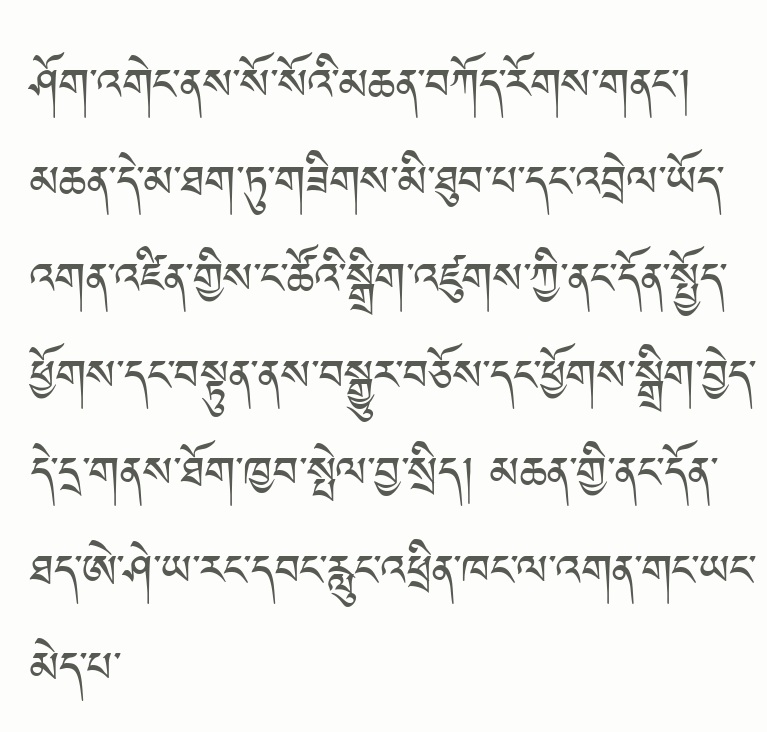ཤོག་འགེང་ནས་སོ་སོའི་མཆན་བཀོད་རོགས་གནང་། མཆན་དེ་མ་ཐག་ཏུ་གཟིགས་མི་ཐུབ་པ་དང་འབྲེལ་ཡོད་འགན་འཛིན་གྱིས་ང་ཚོའི་སྒྲིག་འཛུགས་ཀྱི་ནང་དོན་སྤྱོད་ཕྱོགས་དང་བསྟུན་ནས་བསྒྱུར་བཅོས་དང་ཕྱོགས་སྒྲིག་བྱེད་དེ་དྲ་གནས་ཐོག་ཁྱབ་སྤེལ་བྱ་སྲིད། མཆན་གྱི་ནང་དོན་ཐད་ཨེ་ཤེ་ཡ་རང་དབང་རླུང་འཕྲིན་ཁང་ལ་འགན་གང་ཡང་མེད་པ་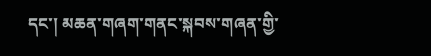དང་། མཆན་གཞག་གནང་སྐབས་གཞན་གྱི་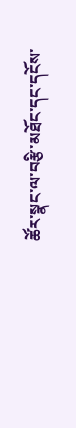ཚོར་སྣང་ལ་བརྩི་མཐོང་དང་དངོས་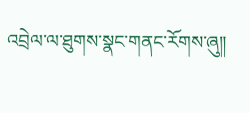འབྲེལ་ལ་ཐུགས་སྣང་གནང་རོགས་ཞུ༎